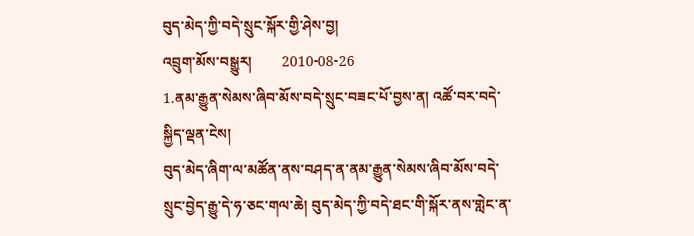བུད་མེད་ཀྱི་བདེ་སྲུང་སྐོར་གྱི་ཤེས་བྱ།
འབྲུག་མོས་བསྒྱུར།        2010-08-26
1.ནམ་རྒྱུན་སེམས་ཞིབ་མོས་བདེ་སྲུང་བཟང་པོ་བྱས་ན། འཚོ་བར་བདེ་སྐྱིད་ལྡན་ངེས།
བུད་མེད་ཞིག་ལ་མཚོན་ནས་བཤད་ན་ནམ་རྒྱུན་སེམས་ཞིབ་མོས་བདེ་སྲུང་བྱེད་རྒྱུ་དེ་ཧ་ཅང་གལ་ཆེ། བུད་མེད་ཀྱི་བདེ་ཐང་གི་སྐོར་ནས་གླེང་ན་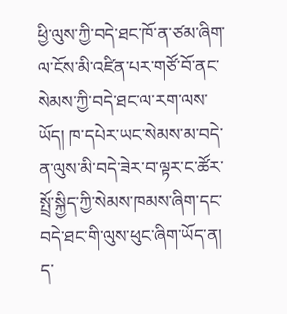ཕྱི་ལུས་ཀྱི་བདེ་ཐང་ཁོ་ན་ཙམ་ཞིག་ལ་ངོས་མི་འཛིན་པར་གཙོ་བོ་ནང་སེམས་ཀྱི་བདེ་ཐང་ལ་རག་ལས་ཡོད། ཁ་དཔེར་ཡང་སེམས་མ་བདེ་ན་ལུས་མི་བདེ་ཟེར་བ་ལྟར་ང་ཚོར་སྤྲོ་སྐྱིད་ཀྱི་སེམས་ཁམས་ཞིག་དང་བདེ་ཐང་གི་ལུས་ཕུང་ཞིག་ཡོད་ན། ད་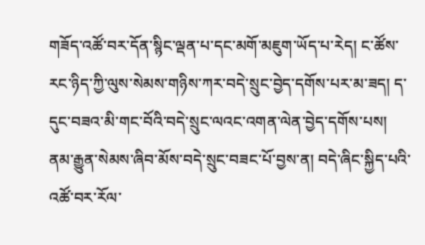གཟོད་འཚོ་བར་དོན་སྙིང་ལྡན་པ་དང་མགོ་མཇུག་ཡོད་པ་རེད། ང་ཚོས་རང་ཉིད་ཀྱི་ལུས་སེམས་གཉིས་ཀར་བདེ་སྲུང་བྱེད་དགོས་པར་མ་ཟད། ད་དུང་བཟའ་མི་གང་བོའི་བདེ་སྲུང་ལའང་འགན་ལེན་བྱེད་དགོས་པས། ནམ་རྒྱུན་སེམས་ཞིབ་མོས་བདེ་སྲུང་བཟང་པོ་བྱས་ན། བདེ་ཞིང་སྐྱིད་པའི་འཚོ་བར་རོལ་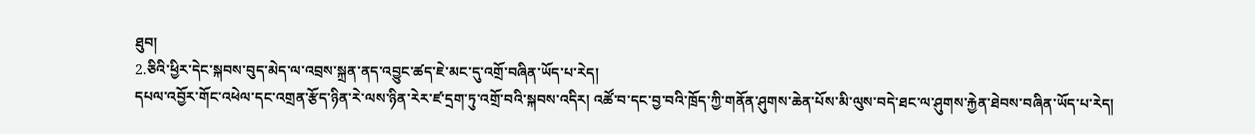ཐུབ།
2.ཅིའི་ཕྱིར་དེང་སྐབས་བུད་མེད་ལ་འབྲས་སྐྲན་ནད་འབྱུང་ཚད་ཇེ་མང་དུ་འགྲོ་བཞིན་ཡོད་པ་རེད།
དཔལ་འབྱོར་གོང་འཕེལ་དང་འགྲན་རྩོད་ཉིན་རེ་ལས་ཉིན་རེར་ཛ་དྲག་ཏུ་འགྲོ་བའི་སྐབས་འདིར། འཚོ་བ་དང་བྱ་བའི་ཁྲོད་ཀྱི་གནོན་ཤུགས་ཆེན་པོས་མི་ལུས་བདེ་ཐང་ལ་ཤུགས་རྐྱེན་ཐེབས་བཞིན་ཡོད་པ་རེད།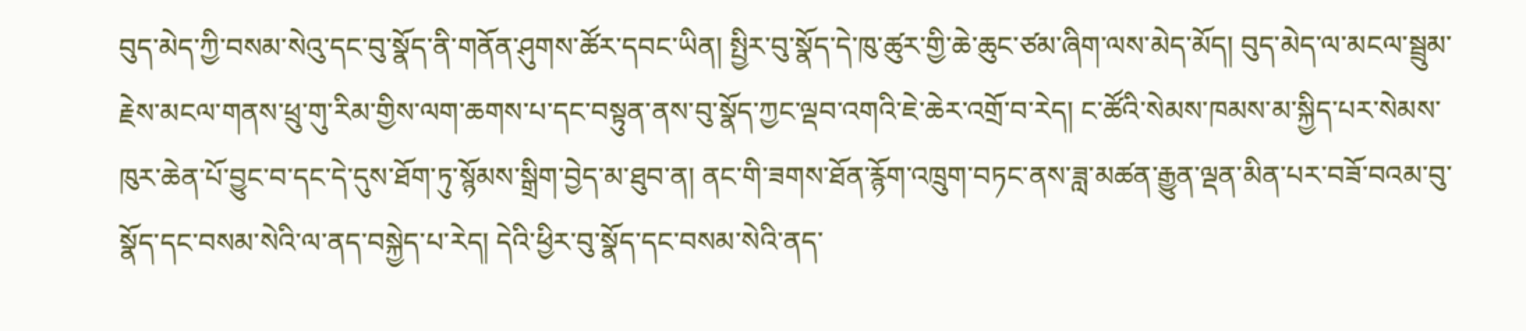བུད་མེད་ཀྱི་བསམ་སེའུ་དང་བུ་སྣོད་ནི་གནོན་ཤུགས་ཚོར་དབང་ཡིན། སྤྱིར་བུ་སྣོད་དེ་ཁུ་ཚུར་གྱི་ཆེ་ཆུང་ཙམ་ཞིག་ལས་མེད་མོད། བུད་མེད་ལ་མངལ་སྦྲུམ་རྗེས་མངལ་གནས་ཕྲུ་གུ་རིམ་གྱིས་ལག་ཆགས་པ་དང་བསྟུན་ནས་བུ་སྣོད་ཀྱང་ལྡབ་འགའི་ཇེ་ཆེར་འགྲོ་བ་རེད། ང་ཚོའི་སེམས་ཁམས་མ་སྐྱིད་པར་སེམས་ཁུར་ཆེན་པོ་བྱུང་བ་དང་དེ་དུས་ཐོག་ཏུ་སྙོམས་སྒྲིག་བྱེད་མ་ཐུབ་ན། ནང་གི་ཟགས་ཐོན་རྙོག་འཁྲུག་བཏང་ནས་ཟླ་མཚན་རྒྱུན་ལྡན་མིན་པར་བཟོ་བའམ་བུ་སྣོད་དང་བསམ་སེའི་ལ་ནད་བསྐྱེད་པ་རེད། དེའི་ཕྱིར་བུ་སྣོད་དང་བསམ་སེའི་ནད་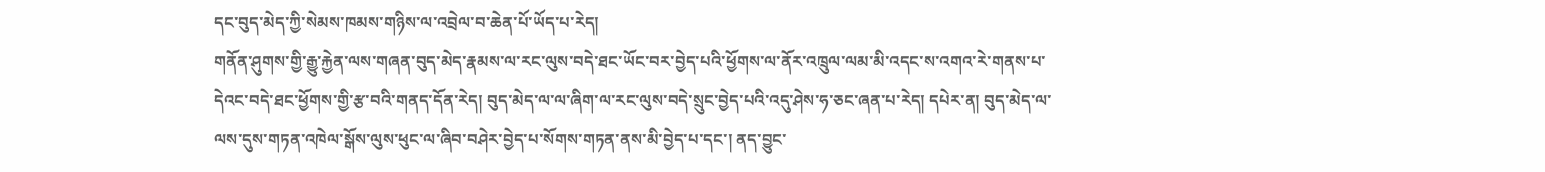དང་བུད་མེད་ཀྱི་སེམས་ཁམས་གཉིས་ལ་འབྲེལ་བ་ཆེན་པོ་ཡོད་པ་རེད།
གནོན་ཤུགས་གྱི་རྒྱུ་རྐྱེན་ལས་གཞན་བུད་མེད་རྣམས་ལ་རང་ལུས་བདེ་ཐང་ཡོང་བར་བྱེད་པའི་ཕྱོགས་ལ་ནོར་འཁྲུལ་ལམ་མི་འདང་ས་འགའ་རེ་གནས་པ་དེའང་བདེ་ཐང་ཕྱོགས་གྱི་རྩ་བའི་གནད་དོན་རེད། བུད་མེད་ལ་ལ་ཞིག་ལ་རང་ལུས་བདེ་སྲུང་བྱེད་པའི་འདུ་ཤེས་ཧ་ཅང་ཞན་པ་རེད། དཔེར་ན། བུད་མེད་ལ་ལས་དུས་གཏན་འཁེལ་སྒོས་ལུས་ཕུང་ལ་ཞིབ་བཤེར་བྱེད་པ་སོགས་གཏན་ནས་མི་བྱེད་པ་དང་། ནད་བྱུང་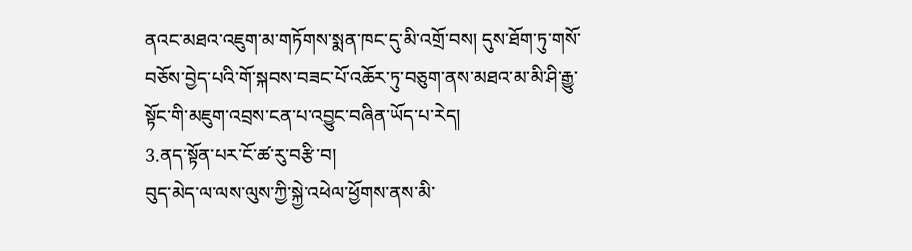ནའང་མཐའ་འཇུག་མ་གཏོགས་སྨན་ཁང་དུ་མི་འགྲོ་བས། དུས་ཐོག་ཏུ་གསོ་བཅོས་བྱེད་པའི་གོ་སྐབས་བཟང་པོ་འཆོར་ཏུ་བཅུག་ནས་མཐའ་མ་མི་ཤི་རྒྱུ་སྟོང་གི་མཇུག་འབྲས་ངན་པ་འབྱུང་བཞིན་ཡོད་པ་རེད།
3.ནད་སྟོན་པར་ངོ་ཚ་རུ་བརྩི་བ།
བུད་མེད་ལ་ལས་ལུས་ཀྱི་སྐྱེ་འཕེལ་ཕྱོགས་ནས་མི་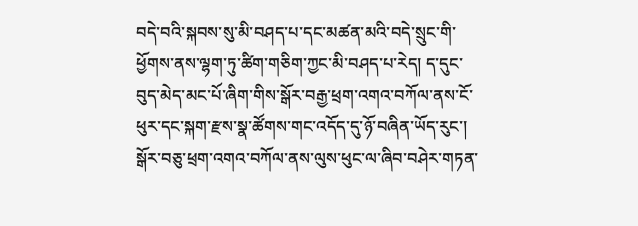བདེ་བའི་སྐབས་སུ་མི་བཤད་པ་དང་མཚན་མའི་བདེ་སྲུང་གི་ཕྱོགས་ནས་ལྷག་ཏུ་ཚིག་གཅིག་ཀྱང་མི་བཤད་པ་རེད། ད་དུང་བུད་མེད་མང་པོ་ཞིག་གིས་སྒོར་བརྒྱ་ཕྲག་འགའ་བཀོལ་ནས་ངོ་ཕུར་དང་སྐག་རྫས་སྣ་ཚོགས་གང་འདོད་དུ་ཉོ་བཞིན་ཡོད་རུང་། སྒོར་བཅུ་ཕྲག་འགའ་བཀོལ་ནས་ལུས་ཕུང་ལ་ཞིབ་བཤེར་གཏན་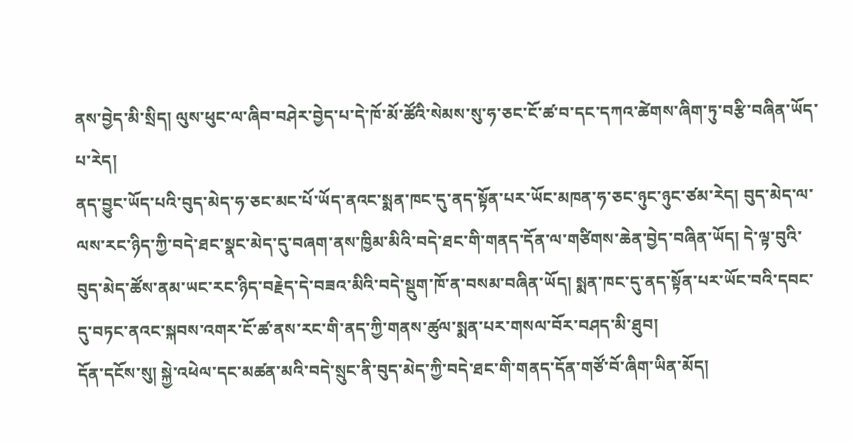ནས་བྱེད་མི་སྲིད། ལུས་ཕུང་ལ་ཞིབ་བཤེར་བྱེད་པ་དེ་ཁོ་མོ་ཚོའི་སེམས་སུ་ཧ་ཅང་ངོ་ཚ་བ་དང་དཀའ་ཚེགས་ཞིག་ཏུ་བརྩི་བཞིན་ཡོད་པ་རེད།
ནད་བྱུང་ཡོད་པའི་བུད་མེད་ཧ་ཅང་མང་པོ་ཡོད་ནའང་སྨན་ཁང་དུ་ནད་སྟོན་པར་ཡོང་མཁན་ཧ་ཅང་ཉུང་ཉུང་ཙམ་རེད། བུད་མེད་ལ་ལས་རང་ཉིད་ཀྱི་བདེ་ཐང་སྣང་མེད་དུ་བཞག་ནས་ཁྱིམ་མིའི་བདེ་ཐང་གི་གནད་དོན་ལ་གཙིགས་ཆེན་བྱེད་བཞིན་ཡོད། དེ་ལྟ་བུའི་བུད་མེད་ཚོས་ནམ་ཡང་རང་ཉིད་བརྗེད་དེ་བཟའ་མིའི་བདེ་སྡུག་ཁོ་ན་བསམ་བཞིན་ཡོད། སྨན་ཁང་དུ་ནད་སྟོན་པར་ཡོང་བའི་དབང་དུ་བཏང་ནའང་སྐབས་འགར་ངོ་ཚ་ནས་རང་གི་ནད་ཀྱི་གནས་ཚུལ་སྨན་པར་གསལ་བོར་བཤད་མི་ཐུབ།
དོན་དངོས་སུ། སྐྱེ་འཕེལ་དང་མཚན་མའི་བདེ་སྲུང་ནི་བུད་མེད་ཀྱི་བདེ་ཐང་གི་གནད་དོན་གཙོ་བོ་ཞིག་ཡིན་མོད།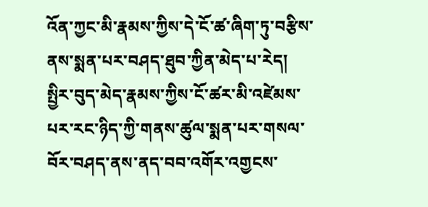འོན་ཀྱང་མི་རྣམས་ཀྱིས་དེ་ངོ་ཚ་ཞིག་ཏུ་བརྩིས་ནས་སྨན་པར་བཤད་ཐུབ་ཀྱིན་མེད་པ་རེད། སྤྱིར་བུད་མེད་རྣམས་ཀྱིས་ངོ་ཚར་མི་འཛེམས་པར་རང་ཉིད་ཀྱི་གནས་ཚུལ་སྨན་པར་གསལ་བོར་བཤད་ནས་ནད་བབ་འགོར་འགྱངས་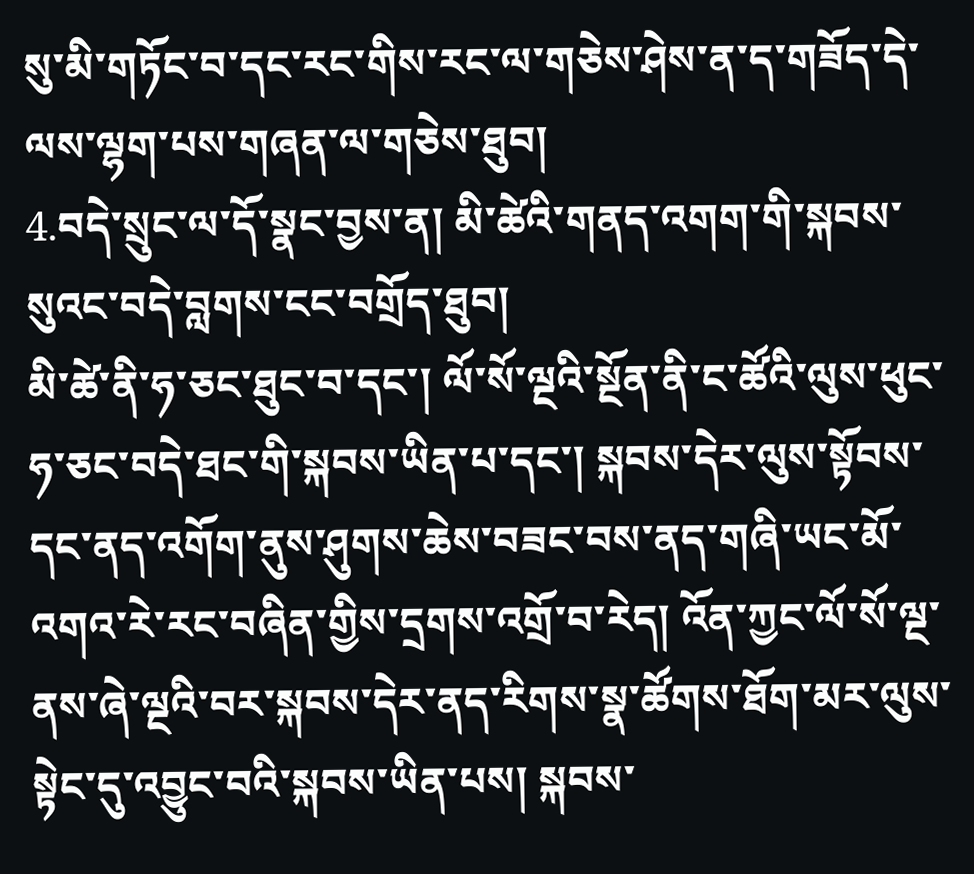སུ་མི་གཏོང་བ་དང་རང་གིས་རང་ལ་གཅེས་ཤེས་ན་ད་གཟོད་དེ་ལས་ལྷག་པས་གཞན་ལ་གཅེས་ཐུབ།
4.བདེ་སྲུང་ལ་དོ་སྣང་བྱས་ན། མི་ཚེའི་གནད་འགག་གི་སྐབས་སུའང་བདེ་བླགས་ངང་བགྲོད་ཐུབ།
མི་ཚེ་ནི་ཧ་ཅང་ཐུང་བ་དང་། ལོ་སོ་ལྔའི་སྔོན་ནི་ང་ཚོའི་ལུས་ཕུང་ཧ་ཅང་བདེ་ཐང་གི་སྐབས་ཡིན་པ་དང་། སྐབས་དེར་ལུས་སྟོབས་དང་ནད་འགོག་ནུས་ཤུགས་ཆེས་བཟང་བས་ནད་གཞི་ཡང་མོ་འགའ་རེ་རང་བཞིན་གྱིས་དྲགས་འགྲོ་བ་རེད། འོན་ཀྱང་ལོ་སོ་ལྔ་ནས་ཞེ་ལྔའི་བར་སྐབས་དེར་ནད་རིགས་སྣ་ཚོགས་ཐོག་མར་ལུས་སྟེང་དུ་འབྱུང་བའི་སྐབས་ཡིན་པས། སྐབས་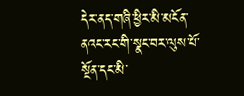དེར་ནད་གཞི་ཕྱིར་མི་མངོན་ནའང་རང་གི་སྣང་བར་ལུས་པོ་སྔོན་དང་མི་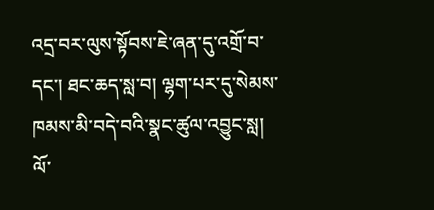འདྲ་བར་ལུས་སྟོབས་ཇེ་ཞན་དུ་འགྲོ་བ་དང་། ཐང་ཆད་སླ་བ། ལྷག་པར་དུ་སེམས་ཁམས་མི་བདེ་བའི་སྣང་ཚུལ་འབྱུང་སླ།
ལོ་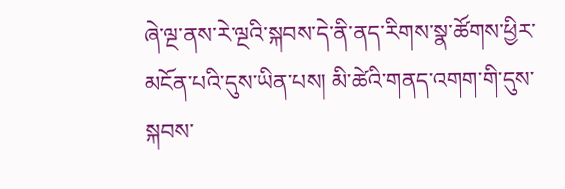ཞེ་ལྔ་ནས་རེ་ལྔའི་སྐབས་དེ་ནི་ནད་རིགས་སྣ་ཚོགས་ཕྱིར་མངོན་པའི་དུས་ཡིན་པས། མི་ཚེའི་གནད་འགག་གི་དུས་སྐབས་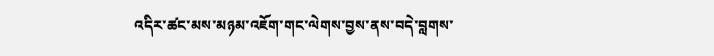འདིར་ཚང་མས་མཉམ་འཇོག་གང་ལེགས་བྱས་ནས་བདེ་བླགས་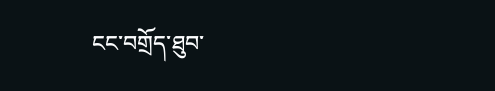ངང་བགྲོད་ཐུབ་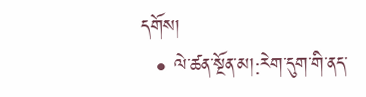དགོས།
  • ལེ་ཚན་སྔོན་མ།:རེག་དུག་གི་ནད་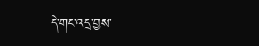དེ་གང་འདྲ་བྱས་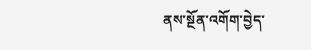ནས་སྔོན་འགོག་བྱེད་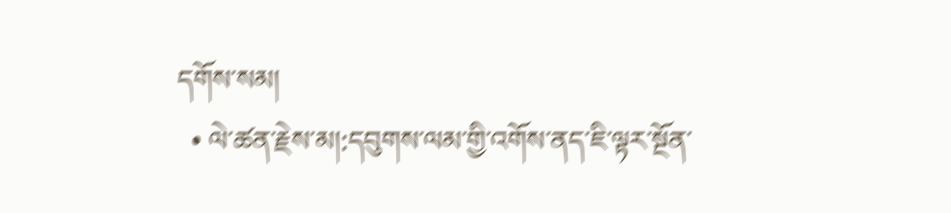དགོས་སམ།
  • ལེ་ཚན་རྗེས་མ།:དབུགས་ལམ་གྱི་འགོས་ནད་ཇི་ལྟར་སྔོན་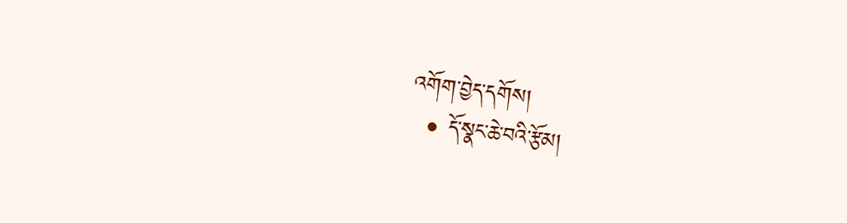འགོག་བྱེད་དགོས།
  • དོ་སྣང་ཆེ་བའི་རྩོམ།